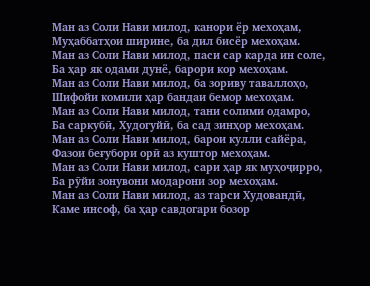Ман аз Соли Нави милод, канори ёр мехоҳам,
Муҳаббатҳои ширине, ба дил бисёр мехоҳам.
Ман аз Соли Нави милод, паси сар карда ин соле,
Ба ҳар як одами дунё, барори кор мехоҳам.
Ман аз Соли Нави милод, ба зориву таваллоҳо,
Шифойи комили ҳар бандаи бемор мехоҳам.
Ман аз Соли Нави милод, тани солими одамро,
Ба саркубӣ, Худогуйӣ, ба сад зинҳор мехоҳам.
Ман аз Соли Нави милод, барои кулли сайёра,
Фазои беғубори орӣ аз куштор мехоҳам.
Ман аз Соли Нави милод, сари ҳар як муҳоҷирро,
Ба рӯйи зонувони модарони зор мехоҳам.
Ман аз Соли Нави милод, аз тарси Худовандӣ,
Каме инсоф, ба ҳар савдогари бозор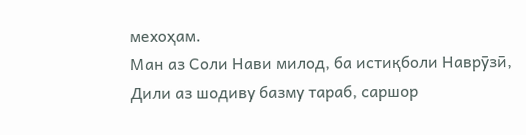мехоҳам.
Ман аз Соли Нави милод, ба истиқболи Наврӯзӣ,
Дили аз шодиву базму тараб, саршор